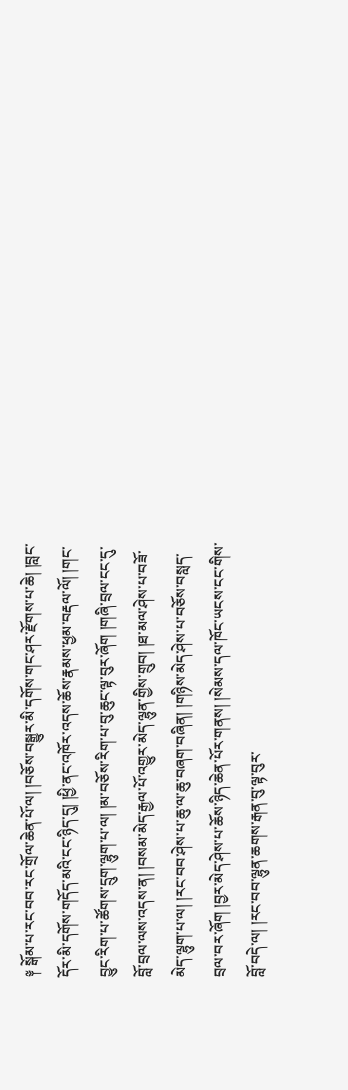༈ སྒོམ་པ་རང་བབ་རང་གྲོལ་ཆེན་པོ་ལ། །བཅོས་བསྒྱུར་མི་དགོས་གང་ཤར་རྫོགས་པ་ཆེ། །བླང་དོར་མི་དགོས་གདོད་མའི་ངང་ཉིད་དུ། །ཕྱི་ནང་འཁོར་འདས་ཆོས་རྣམས་ཕྱམ་བརྡལ་ལོ། །གང་བྱུང་རིག་པ་ཚོགས་དྲུག་ལྷུག་པ་ལ། །མ་བཅོས་རིག་པ་བུ་ཆུང་ལྟ་བུར་ཞོག །གཞི་བྲལ་ངང་དུ་བློ་བྲལ་ལས་འདས་ན། །བསམ་མེད་རྒྱལ་པོ་འགྱུར་མེད་ལྷུན་གྱིས་གྲུབ། །ཐ་མལ་ཤེས་པ་བཟོ་མེད་ལྷུག་པ་ལ། །རང་བབ་ཤེས་པ་ཆུ་ལ་ཆུ་བཞག་བཞིན། །གཉིས་མེད་ཤེས་པ་བཅོས་བསླད་བྲལ་བར་ཞོག །བྱར་མེད་ཤེས་པ་ཆོས་ཉིད་ཆེན་པོར་གནས། །སེམས་དལ་ཁོང་ཡངས་ངང་གིས་བློ་བདེ་ལ། །རང་བབ་ལྷུན་ཆགས་རྒན་བུ་ལྟ་བུར་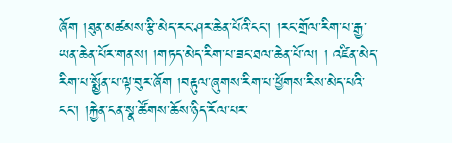ཞོག །ཐུན་མཚམས་རྩི་མེད་རང་ཤར་ཆེན་པོའི་ངང་། །རང་གྲོལ་རིག་པ་རྒྱ་ཡན་ཆེན་པོར་གནས། །གཏད་མེད་རིག་པ་ཟང་ཐལ་ཆེན་པོ་ལ། ། འཛིན་མེད་རིག་པ་སྨྱོན་པ་ལྟ་བུར་ཞོག །བརྟུལ་ཞུགས་རིག་པ་ཕྱོགས་རིས་མེད་པའི་ངང་། །རྐྱེན་ངན་སྣ་ཚོགས་ཆོས་ཉིད་རོལ་པར་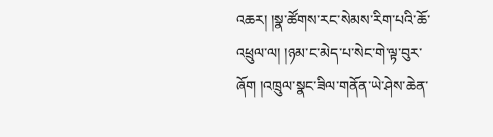འཆར། །སྣ་ཚོགས་རང་སེམས་རིག་པའི་ཆོ་འཕྲུལ་ལ། །ཉམ་ང་མེད་པ་སེང་གེ་ལྟ་བུར་ཞོག །འཁྲུལ་སྣང་ཟིལ་གནོན་ཡེ་ཤེས་ཆེན་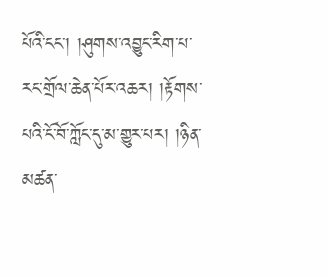པོའི་ངང་། །ཤུགས་འབྱུང་རིག་པ་རང་གྲོལ་ཆེན་པོར་འཆར། །རྟོགས་པའི་ངོ་བོ་ཀློང་དུ་མ་གྱུར་པར། །ཉིན་མཚན་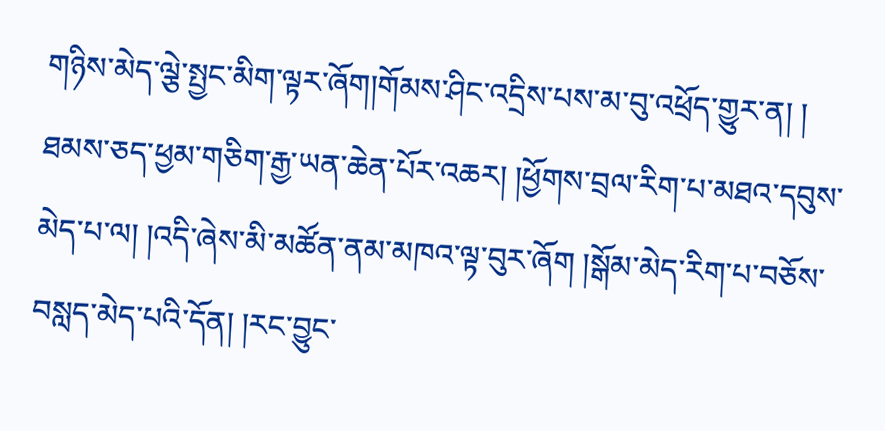གཉིས་མེད་ལྕེ་སྤྱང་མིག་ལྟར་ཞོག།གོམས་ཤིང་འདྲིས་པས་མ་བུ་འཕྲོད་གྱུར་ན། ། ཐམས་ཅད་ཕྱམ་གཅིག་རྒྱ་ཡན་ཆེན་པོར་འཆར། །ཕྱོགས་བྲལ་རིག་པ་མཐའ་དབུས་མེད་པ་ལ། །འདི་ཞེས་མི་མཚོན་ནམ་མཁའ་ལྟ་བུར་ཞོག །སྒོམ་མེད་རིག་པ་བཅོས་བསླད་མེད་པའི་དོན། །རང་བྱུང་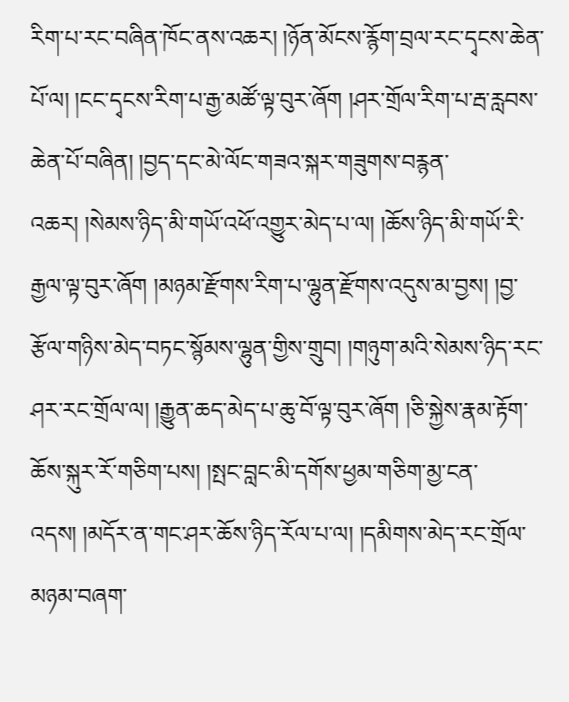རིག་པ་རང་བཞིན་ཁོང་ནས་འཆར། །ཉོན་མོངས་རྙོག་བྲལ་རང་དྭངས་ཆེན་པོ་ལ། །ངང་དྭངས་རིག་པ་རྒྱ་མཚོ་ལྟ་བུར་ཞོག །ཤར་གྲོལ་རིག་པ་རྦ་རླབས་ཆེན་པོ་བཞིན། །བྱད་དང་མེ་ལོང་གཟའ་སྐར་གཟུགས་བརྙན་འཆར། །སེམས་ཉིད་མི་གཡོ་འཕོ་འགྱུར་མེད་པ་ལ། །ཆོས་ཉིད་མི་གཡོ་རི་རྒྱལ་ལྟ་བུར་ཞོག །མཉམ་རྫོགས་རིག་པ་ལྷུན་རྫོགས་འདུས་མ་བྱས། །བྱ་རྩོལ་གཉིས་མེད་བཏང་སྙོམས་ལྷུན་གྱིས་གྲུབ། །གཉུག་མའི་སེམས་ཉིད་རང་ཤར་རང་གྲོལ་ལ། །རྒྱུན་ཆད་མེད་པ་ཆུ་བོ་ལྟ་བུར་ཞོག །ཅི་སྐྱེས་རྣམ་རྟོག་ཆོས་སྐུར་རོ་གཅིག་པས། །སྤང་བླང་མི་དགོས་ཕྱམ་གཅིག་མྱ་ངན་འདས། །མདོར་ན་གང་ཤར་ཆོས་ཉིད་རོལ་པ་ལ། །དམིགས་མེད་རང་གྲོལ་མཉམ་བཞག་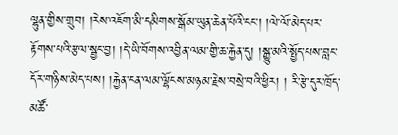ལྷུན་གྱིས་གྲུབ། །རེས་འཇོག་མི་དམིགས་སྒོམ་ཡུན་ཆེན་པོའི་ངང་། །ལེ་ལོ་མེད་པར་རྟོགས་པའི་རྩལ་སྦྱང་བྱ། །དེ་ཡི་བོགས་འབྱིན་ལམ་གྱི་ཆ་རྐྱེན་དུ། །སྒྱུ་མའི་སྤྱོད་པས་བླང་དོར་གཉིས་མེད་པས། །རྐྱེན་ངན་ལམ་ལྷོངས་མཉམ་རྗེས་བསྲེ་བའི་ཕྱིར། ། རི་རྩེ་དུར་ཁྲོད་མཚོ་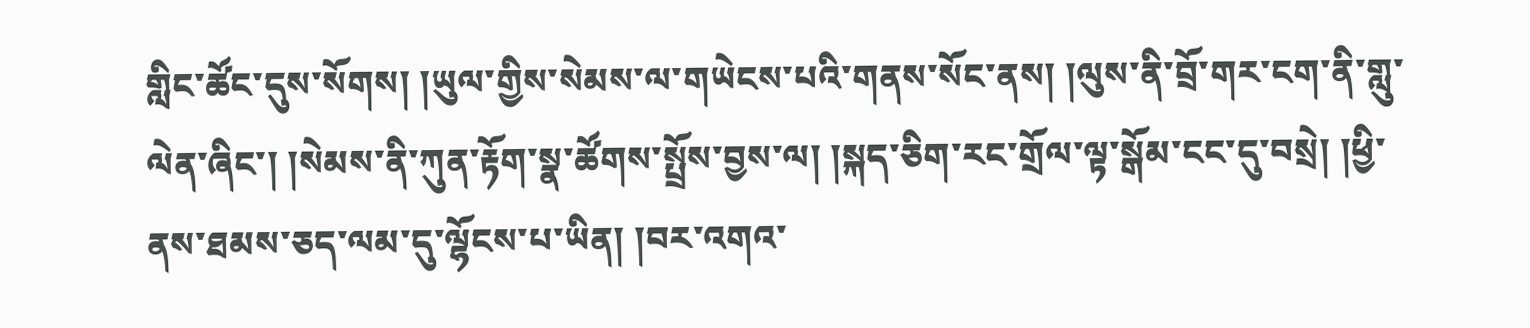གླིང་ཚོང་དུས་སོགས། །ཡུལ་གྱིས་སེམས་ལ་གཡེངས་པའི་གནས་སོང་ནས། །ལུས་ནི་བྲོ་གར་ངག་ནི་གླུ་ལེན་ཞིང་། །སེམས་ནི་ཀུན་རྟོག་སྣ་ཚོགས་སྤྲོས་བྱས་ལ། །སྐད་ཅིག་རང་གྲོལ་ལྟ་སྒོམ་ངང་དུ་བསྲེ། །ཕྱི་ནས་ཐམས་ཅད་ལམ་དུ་ལྷོངས་པ་ཡིན། །བར་འགའ་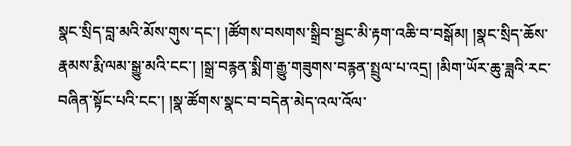སྣང་སྲིད་བླ་མའི་མོས་གུས་དང་། །ཚོགས་བསགས་སྒྲིབ་སྦྱང་མི་རྟག་འཆི་བ་བསྒོམ། །སྣང་སྲིད་ཆོས་རྣམས་རྨི་ལམ་སྒྱུ་མའི་ངང་། །སྒྲ་བརྙན་སྨིག་རྒྱུ་གཟུགས་བརྙན་སྤྲུལ་པ་འདྲ། །མིག་ཡོར་ཆུ་ཟླའི་རང་བཞིན་སྟོང་པའི་ངང་། །སྣ་ཚོགས་སྣང་བ་བདེན་མེད་འལ་འོལ་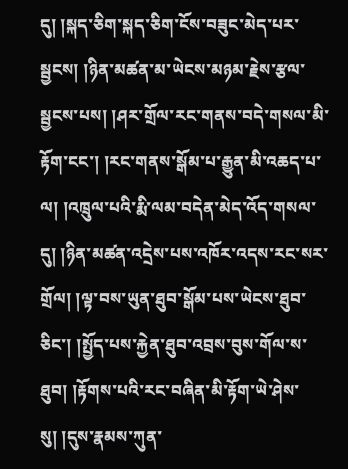དུ། །སྐད་ཅིག་སྐད་ཅིག་ངོས་བཟུང་མེད་པར་སྦྱངས། །ཉིན་མཚན་མ་ཡེངས་མཉམ་རྗེས་རྩལ་སྦྱངས་པས། །ཤར་གྲོལ་རང་གནས་བདེ་གསལ་མི་རྟོག་ངང་། །རང་གནས་སྒོམ་པ་རྒྱུན་མི་འཆད་པ་ལ། །འཁྲུལ་པའི་རྨི་ལམ་བདེན་མེད་འོད་གསལ་དུ། །ཉིན་མཚན་འདྲེས་པས་འཁོར་འདས་རང་སར་གྲོལ། །ལྟ་བས་ཡུན་ཐུབ་སྒོམ་པས་ཡེངས་ཐུབ་ཅིང་། །སྤྱོད་པས་རྐྱེན་ཐུབ་འབྲས་བུས་གོལ་ས་ཐུབ། །རྟོགས་པའི་རང་བཞིན་མི་རྟོག་ཡེ་ཤེས་སུ། །དུས་རྣམས་ཀུན་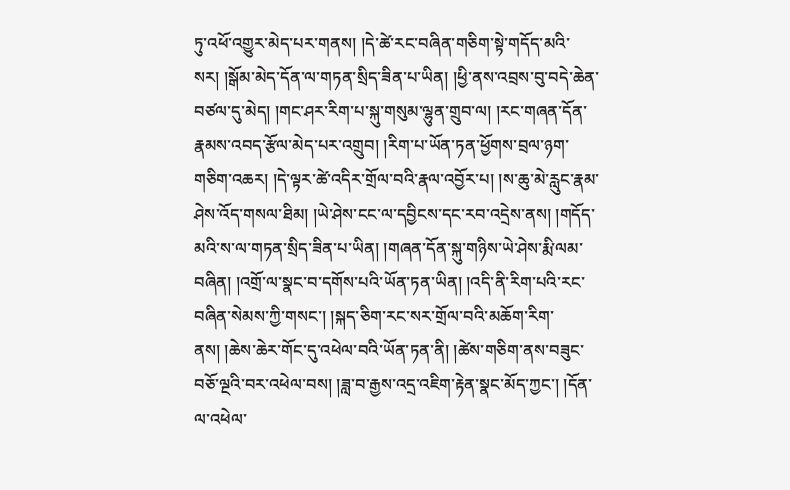ཏུ་འཕོ་འགྱུར་མེད་པར་གནས། །དེ་ཚེ་རང་བཞིན་གཅིག་སྟེ་གདོད་མའི་སར། །སྒོམ་མེད་དོན་ལ་གཏན་སྲིད་ཟིན་པ་ཡིན། །ཕྱི་ནས་འབྲས་བུ་བདེ་ཆེན་བཙལ་དུ་མེད། །གང་ཤར་རིག་པ་སྐུ་གསུམ་ལྷུན་གྲུབ་ལ། །རང་གཞན་དོན་རྣམས་འབད་རྩོལ་མེད་པར་འགྲུབ། །རིག་པ་ཡོན་ཏན་ཕྱོགས་བྲལ་ཉག་གཅིག་འཆར། །དེ་ལྟར་ཚེ་འདིར་གྲོལ་བའི་རྣལ་འབྱོར་པ། །ས་ཆུ་མེ་རླུང་རྣམ་ཤེས་འོད་གསལ་ཐིམ། །ཡེ་ཤེས་ངང་ལ་དབྱིངས་དང་རབ་འདྲེས་ནས། །གདོད་མའི་ས་ལ་གཏན་སྲིད་ཟིན་པ་ཡིན། །གཞན་དོན་སྐུ་གཉིས་ཡེ་ཤེས་རྨི་ལམ་བཞིན། །འགྲོ་ལ་སྣང་བ་དགོས་པའི་ཡོན་ཏན་ཡིན། །འདི་ནི་རིག་པའི་རང་བཞིན་སེམས་ཀྱི་གསང་། །སྐད་ཅིག་རང་སར་གྲོལ་བའི་མཆོག་རིག་ནས། །ཆེས་ཆེར་གོང་དུ་འཕེལ་བའི་ཡོན་ཏན་ནི། །ཚེས་གཅིག་ནས་བཟུང་བཅོ་ལྔའི་བར་འཕེལ་བས། །ཟླ་བ་རྒྱས་འདྲ་འཇིག་རྟེན་སྣང་མོད་ཀྱང་། །དོན་ལ་འཕེལ་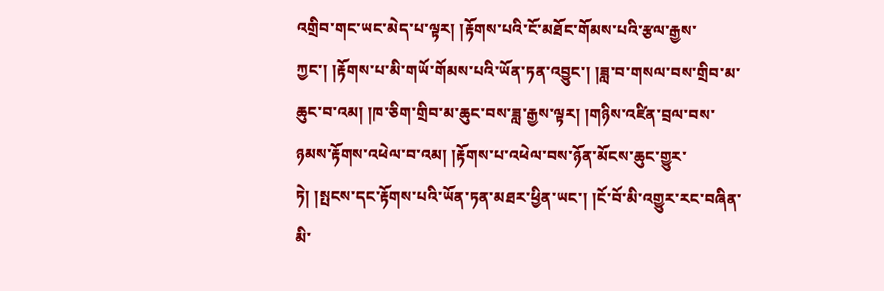འགྲིབ་གང་ཡང་མེད་པ་ལྟར། །རྟོགས་པའི་ངོ་མཐོང་གོམས་པའི་རྩལ་རྒྱས་ཀྱང་། །རྟོགས་པ་མི་གཡོ་གོམས་པའི་ཡོན་ཏན་འབྱུང་། །ཟླ་བ་གསལ་བས་གྲིབ་མ་ཆུང་བ་འམ། །ཁ་ཅིག་གྲིབ་མ་ཆུང་བས་ཟླ་རྒྱས་ལྟར། །གཉིས་འཛིན་བྲལ་བས་ཉམས་རྟོགས་འཕེལ་བ་འམ། །རྟོགས་པ་འཕེལ་བས་ཉོན་མོངས་ཆུང་གྱུར་ཏེ། །སྤངས་དང་རྟོགས་པའི་ཡོན་ཏན་མཐར་ཕྱིན་ཡང་། །ངོ་བོ་མི་འགྱུར་རང་བཞིན་མི་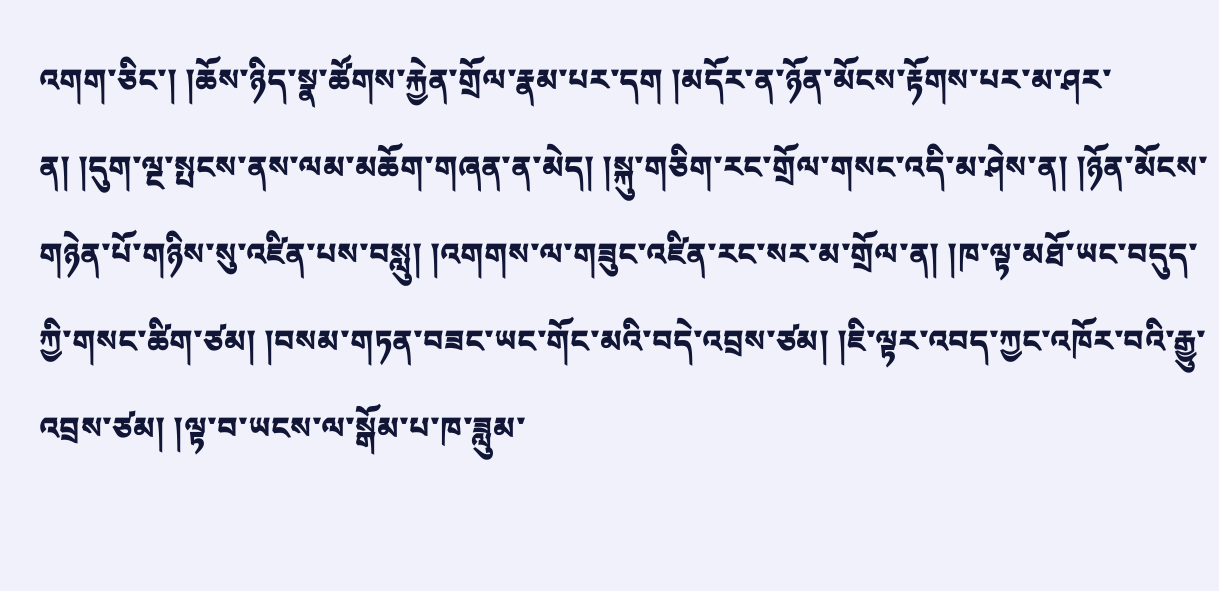འགག་ཅིང་། །ཆོས་ཉིད་སྣ་ཚོགས་རྐྱེན་གྲོལ་རྣམ་པར་དག །མདོར་ན་ཉོན་མོངས་རྟོགས་པར་མ་ཤར་ན། །དུག་ལྔ་སྤངས་ནས་ལམ་མཆོག་གཞན་ན་མེད། །སྐུ་གཅིག་རང་གྲོལ་གསང་འདི་མ་ཤེས་ན། །ཉོན་མོངས་གཉེན་པོ་གཉིས་སུ་འཛིན་པས་བསླུ། །འགགས་ལ་གཟུང་འཛིན་རང་སར་མ་གྲོལ་ན། །ཁ་ལྟ་མཐོ་ཡང་བདུད་ཀྱི་གསང་ཚིག་ཙམ། །བསམ་གཏན་བཟང་ཡང་གོང་མའི་བདེ་འབྲས་ཙམ། །ཇི་ལྟར་འབད་ཀྱང་འཁོར་བའི་རྒྱུ་འབྲས་ཙམ། །ལྟ་བ་ཡངས་ལ་སྒོམ་པ་ཁ་ཟླུམ་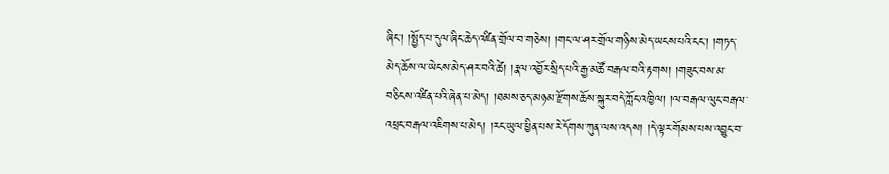ཞིང་། །སྤྱོད་པ་དུལ་ཞིང་ཆེད་འཛིན་གྲོལ་བ་གཅེས། །གང་ལ་ཤར་གྲོལ་གཉིས་མེད་ཡངས་པའི་ངང་། །གཏད་མེད་ཆོས་ལ་ཡེངས་མེད་ཤར་བའི་ཚེ། །རྣལ་འབྱོར་སྲིད་པའི་རྒྱ་མཚོ་བརྒལ་བའི་རྟགས། །གཟུང་བས་མ་བཅིངས་འཛིན་པའི་ཞེན་པ་མེད། །ཐམས་ཅད་མཉམ་རྫོགས་ཆོས་སྐུར་བདེ་ཀློང་འཁྱིལ། །ལ་བརྒལ་ལུང་བརྒལ་འཕྲང་བརྒལ་འཇིགས་པ་མེད། །རང་ཡུལ་ཕྱིན་པས་རེ་དོགས་ཀུན་ལས་འདས། །དེ་ལྟར་གོམས་པས་འབྱུང་བ་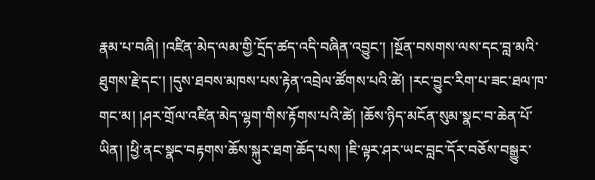རྣམ་པ་བཞི། །འཛིན་མེད་ལམ་གྱི་དྲོད་ཚད་འདི་བཞིན་འབྱུང་། །སྔོན་བསགས་ལས་དང་བླ་མའི་ཐུགས་རྗེ་དང་། །དུས་ཐབས་མཁས་པས་རྟེན་འབྲེལ་ཚོགས་པའི་ཚེ། །རང་བྱུང་རིག་པ་ཟང་ཐལ་ཁ་གང་མ། །ཤར་གྲོལ་འཛིན་མེད་ལྷག་གིས་རྟོགས་པའི་ཚེ། །ཆོས་ཉིད་མངོན་སུམ་སྣང་བ་ཆེན་པོ་ཡིན། །ཕྱི་ནང་སྣང་བརྟགས་ཆོས་སྐུར་ཐག་ཆོད་པས། །ཇི་ལྟར་ཤར་ཡང་བླང་དོར་བཅོས་བསྒྱུར་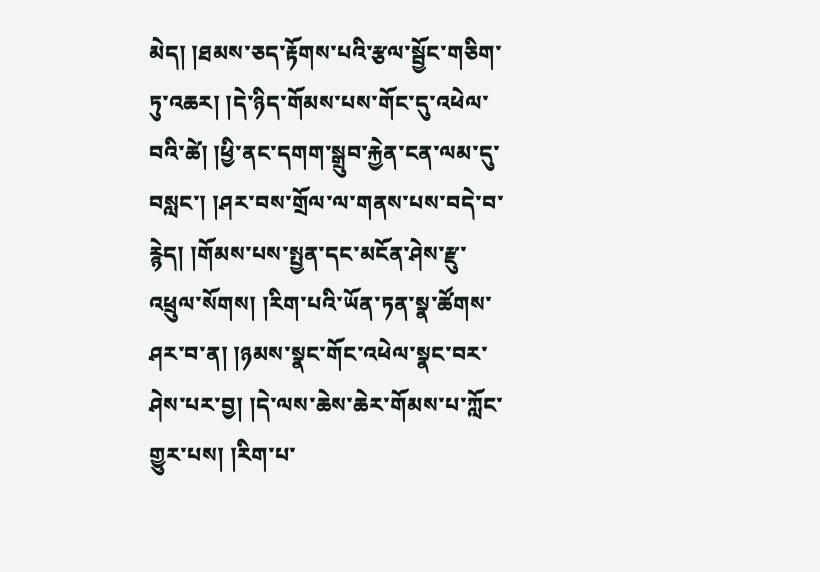མེད། །ཐམས་ཅད་རྟོགས་པའི་རྩལ་སྦྱོང་གཅིག་ཏུ་འཆར། །དེ་ཉིད་གོམས་པས་གོང་དུ་འཕེལ་བའི་ཚེ། །ཕྱི་ནང་དགག་སྒྲུབ་རྐྱེན་ངན་ལམ་དུ་བསླང་། །ཤར་བས་གྲོལ་ལ་གནས་པས་བདེ་བ་རྙེད། །གོམས་པས་སྤྱན་དང་མངོན་ཤེས་རྫུ་འཕྲུལ་སོགས། །རིག་པའི་ཡོན་ཏན་སྣ་ཚོགས་ཤར་བ་ན། །ཉམས་སྣང་གོང་འཕེལ་སྣང་བར་ཤེས་པར་བྱ། །དེ་ལས་ཆེས་ཆེར་གོམས་པ་ཀློང་གྱུར་པས། །རིག་པ་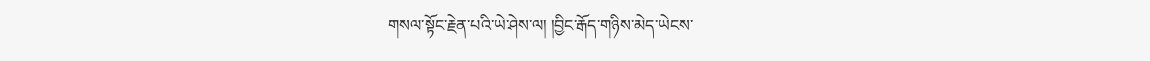གསལ་སྟོང་རྗེན་པའི་ཡེ་ཤེས་ལ། །བྱིང་རྒོད་གཉིས་མེད་ཡེངས་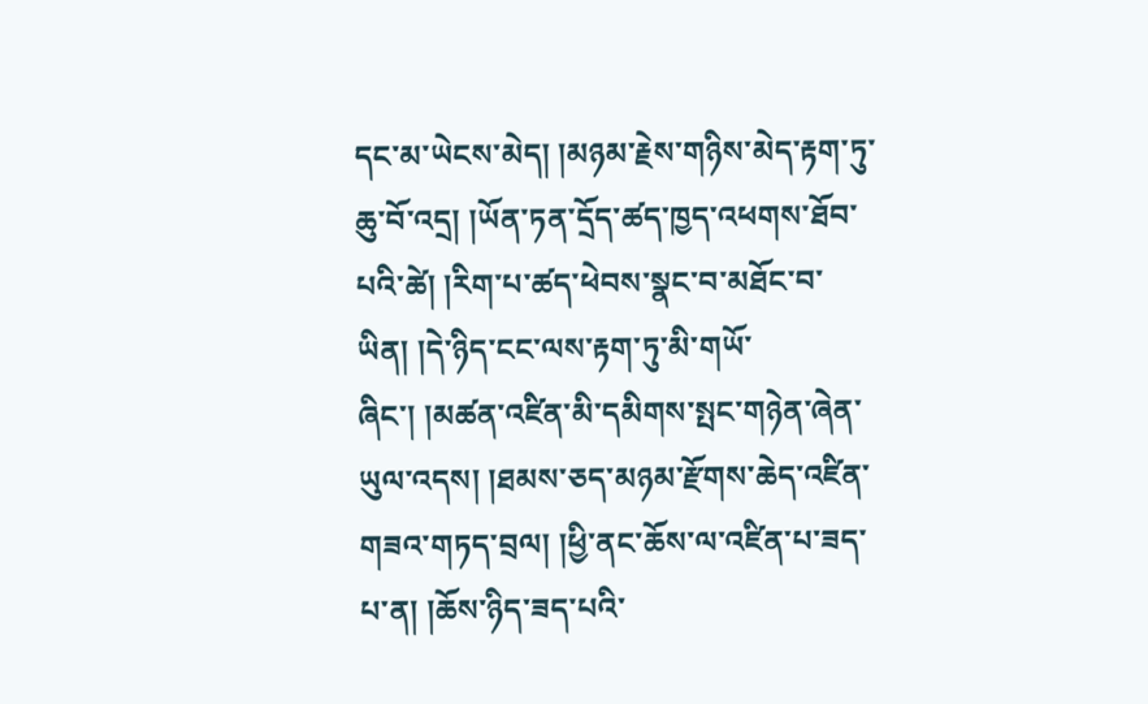དང་མ་ཡེངས་མེད། །མཉམ་རྗེས་གཉིས་མེད་རྟག་ཏུ་ཆུ་བོ་འདྲ། །ཡོན་ཏན་དྲོད་ཚད་ཁྱད་འཕགས་ཐོབ་པའི་ཚེ། །རིག་པ་ཚད་ཕེབས་སྣང་བ་མཐོང་བ་ཡིན། །དེ་ཉིད་ངང་ལས་རྟག་ཏུ་མི་གཡོ་ཞིང་། །མཚན་འཛིན་མི་དམིགས་སྤང་གཉེན་ཞེན་ཡུལ་འདས། །ཐམས་ཅད་མཉམ་རྫོགས་ཆེད་འཛིན་གཟའ་གཏད་བྲལ། །ཕྱི་ནང་ཆོས་ལ་འཛིན་པ་ཟད་པ་ན། །ཆོས་ཉིད་ཟད་པའི་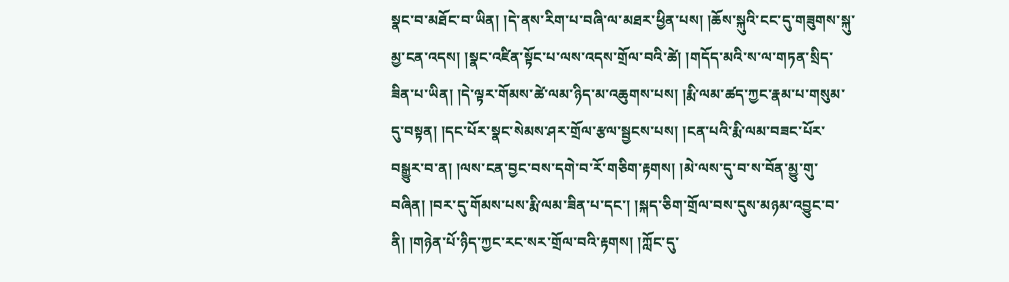སྣང་བ་མཐོང་བ་ཡིན། །དེ་ནས་རིག་པ་བཞི་ལ་མཐར་ཕྱིན་པས། །ཆོས་སྐུའི་ངང་དུ་གཟུགས་སྐུ་མྱ་ངན་འདས། །སྣང་འཛིན་སྟོང་པ་ལས་འདས་གྲོལ་བའི་ཚེ། །གདོད་མའི་ས་ལ་གཏན་སྲིད་ཟིན་པ་ཡིན། །དེ་ལྟར་གོམས་ཚེ་ལམ་ཉིད་མ་འཆུགས་པས། །རྨི་ལམ་ཚད་ཀྱང་རྣམ་པ་གསུམ་དུ་བསྟན། །དང་པོར་སྣང་སེམས་ཤར་གྲོལ་རྩལ་སྦྱངས་པས། །ངན་པའི་རྨི་ལམ་བཟང་པོར་བསྒྱུར་བ་ན། །ལས་ངན་བྱང་བས་དགེ་བ་རོ་གཅིག་རྟགས། །མེ་ལས་དུ་བ་ས་བོན་མྱུ་གུ་བཞིན། །བར་དུ་གོམས་པས་རྨི་ལམ་ཟིན་པ་དང་། །སྐད་ཅིག་གྲོལ་བས་དུས་མཉམ་འབྱུང་བ་ནི། །གཉེན་པོ་ཉིད་ཀྱང་རང་སར་གྲོལ་བའི་རྟགས། །ཀློང་དུ་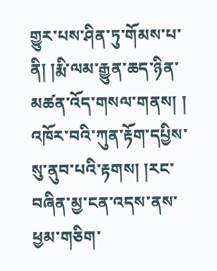གྱུར་པས་ཤིན་ཏུ་གོམས་པ་ནི། །རྨི་ལམ་རྒྱུན་ཆད་ཉིན་མཚན་འོད་གསལ་གནས། ། འཁོར་བའི་ཀུན་རྟོག་དཔྱིས་སུ་ནུབ་པའི་རྟགས། །རང་བཞིན་མྱ་ངན་འདས་ནས་ཕྱམ་གཅིག་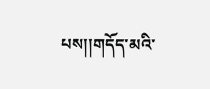པས།།གདོད་མའི་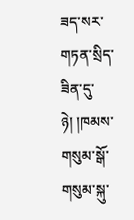ཟད་སར་གཏན་སྲིད་ཟིན་དུ་ཉེ། །ཁམས་གསུམ་སྒོ་གསུམ་སྐུ་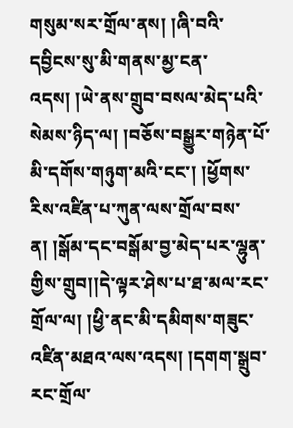གསུམ་སར་གྲོལ་ནས། །ཞི་བའི་དབྱིངས་སུ་མི་གནས་མྱ་ངན་འདས། །ཡེ་ནས་གྲུབ་བསལ་མེད་པའི་སེམས་ཉིད་ལ། །བཅོས་བསྒྱུར་གཉེན་པོ་མི་དགོས་གཉུག་མའི་ངང་། །ཕྱོགས་རིས་འཛིན་པ་ཀུན་ལས་གྲོལ་བས་ན། །སྒོམ་དང་བསྒོམ་བྱ་མེད་པར་ལྷུན་གྱིས་གྲུབ།།དེ་ལྟར་ཤེས་པ་ཐ་མལ་རང་གྲོལ་ལ། །ཕྱི་ནང་མི་དམིགས་གཟུང་འཛིན་མཐའ་ལས་འདས། །དགག་སྒྲུབ་རང་གྲོལ་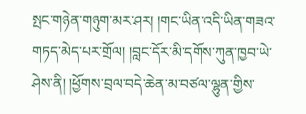སྤང་གཉེན་གཉུག་མར་ཤར། །གང་ཡིན་འདི་ཡིན་གཟའ་གཏད་མེད་པར་གྲོལ། །བླང་དོར་མི་དགོས་ཀུན་ཁྱབ་ཡེ་ཤེས་ནི། །ཕྱོགས་བྲལ་བདེ་ཆེན་མ་བཙལ་ལྷུན་གྱིས་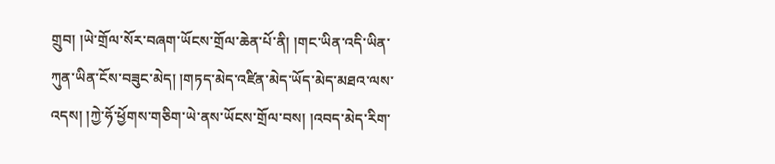གྲུབ། །ཡེ་གྲོལ་སོར་བཞག་ཡོངས་གྲོལ་ཆེན་པོ་ནི། །གང་ཡིན་འདི་ཡིན་ཀུན་ཡིན་ངོས་བཟུང་མེད། །གཏད་མེད་འཛིན་མེད་ཡོད་མེད་མཐའ་ལས་འདས། །ཀྱེ་ཧོ་ཕྱོགས་གཅིག་ཡེ་ནས་ཡོངས་གྲོལ་བས། །འབད་མེད་རིག་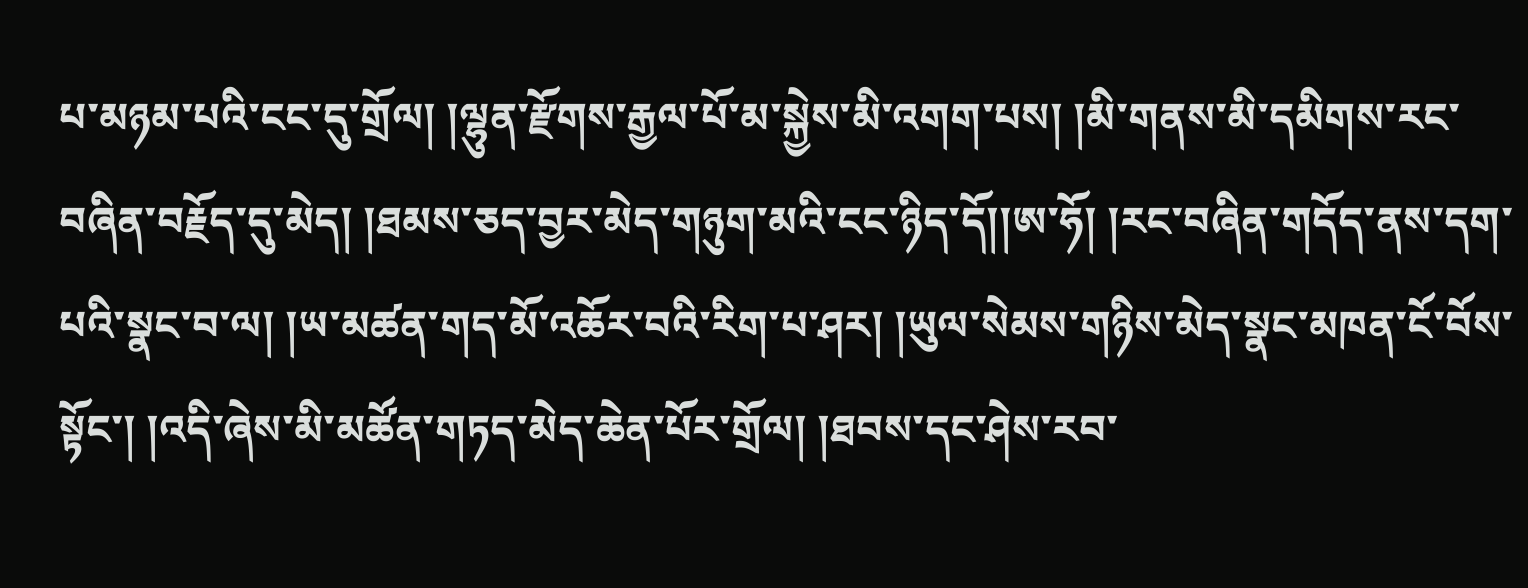པ་མཉམ་པའི་ངང་དུ་གྲོལ། །ལྷུན་རྫོགས་རྒྱལ་པོ་མ་སྐྱེས་མི་འགག་པས། །མི་གནས་མི་དམིགས་རང་བཞིན་བརྗོད་དུ་མེད། །ཐམས་ཅད་བྱར་མེད་གཉུག་མའི་ངང་ཉིད་དོ།།ཨ་ཧོ། །རང་བཞིན་གདོད་ནས་དག་པའི་སྣང་བ་ལ། །ཡ་མཚན་གད་མོ་འཆོར་བའི་རིག་པ་ཤར། །ཡུལ་སེམས་གཉིས་མེད་སྣང་མཁན་ངོ་བོས་སྟོང་། །འདི་ཞེས་མི་མཚོན་གཏད་མེད་ཆེན་པོར་གྲོལ། །ཐབས་དང་ཤེས་རབ་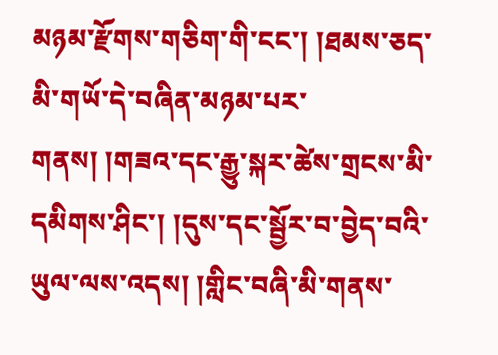མཉམ་རྫོགས་གཅིག་གི་ངང་། །ཐམས་ཅད་མི་གཡོ་དེ་བཞིན་མཉམ་པར་གནས། །གཟའ་དང་རྒྱུ་སྐར་ཚེས་གྲངས་མི་དམིགས་ཤིང་། །དུས་དང་སྦྱོར་བ་བྱེད་བའི་ཡུལ་ལས་འདས། །གླིང་བཞི་མི་གནས་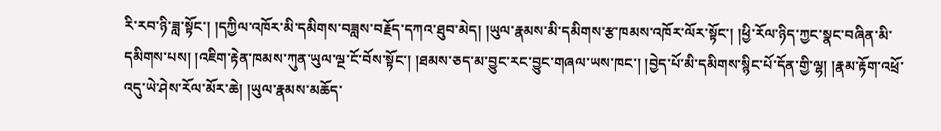རི་རབ་ཉི་ཟླ་སྟོང་། །དཀྱིལ་འཁོར་མི་དམིགས་བཟླས་བརྗོད་དཀའ་ཐུབ་མེད། །ཡུལ་རྣམས་མི་དམིགས་རྩ་ཁམས་འཁོར་ལོར་སྟོང་། །ཕྱི་རོལ་ཉིད་ཀྱང་སྣང་བཞིན་མི་དམིགས་པས། །འཇིག་རྟེན་ཁམས་ཀུན་ཡུལ་ལྔ་ངོ་བོས་སྟོང་། །ཐམས་ཅད་མ་བྱུང་རང་བྱུང་གཞལ་ཡས་ཁང་། །བྱེད་པོ་མི་དམིགས་སྙིང་པོ་དོན་གྱི་ལྷ། །རྣམ་རྟོག་འཕྲོ་འདུ་ཡེ་ཤེས་རོལ་མོར་ཆེ། །ཡུལ་རྣམས་མཆོད་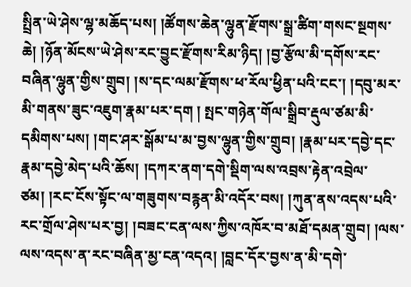སྤྲིན་ཡེ་ཤེས་ལྷ་མཆོད་པས། །ཚོགས་ཆེན་ལྷུན་རྫོགས་སྒྲ་ཚིག་གསང་སྔགས་ཆེ། །ཉོན་མོངས་ཡེ་ཤེས་རང་བྱུང་རྫོགས་རིམ་ཉིད། །བྱ་རྩོལ་མི་དགོས་རང་བཞིན་ལྷུན་གྱིས་གྲུབ། །ས་དང་ལམ་རྫོགས་ཕ་རོལ་ཕྱིན་པའི་ངང་། །དབུ་མར་མི་གནས་ཟུང་འཇུག་རྣམ་པར་དག ། སྤང་གཉེན་གོལ་སྒྲིབ་རྡུལ་ཙམ་མི་དམིགས་པས། །གང་ཤར་སྒོམ་པ་མ་བྱས་ལྷུན་གྱིས་གྲུབ། །རྣམ་པར་དབྱེ་དང་རྣམ་དབྱེ་མེད་པའི་ཆོས། །དཀར་ནག་དགེ་སྡིག་ལས་འབྲས་རྟེན་འབྲེལ་ཙམ། །རང་ངོས་སྟོང་ལ་གཟུགས་བརྙན་མི་འདོར་བས། །ཀུན་ནས་འདས་པའི་རང་གྲོལ་ཤེས་པར་བྱ། །བཟང་ངན་ལས་ཀྱིས་འཁོར་བ་མཐོ་དམན་གྲུབ། །ལས་ལས་འདས་ན་རང་བཞིན་མྱ་ངན་འདའ། །བླང་དོར་བྱས་ན་མི་དགེ་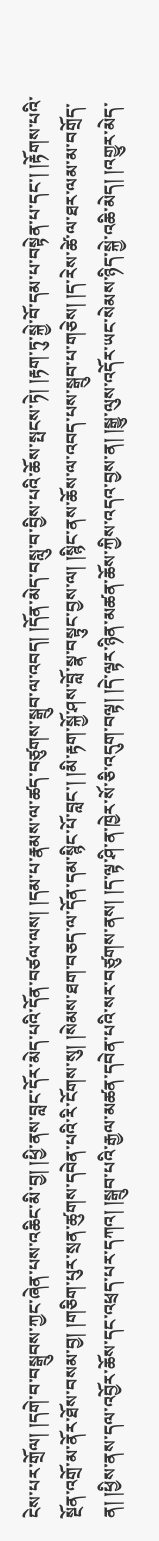ངེས་པར་གྲོལ། །དགེ་བ་བསྒྲུབས་ཀྱང་ཞེན་པས་འཆིང་མི་བྱ། །ཕྱི་ནས་བླང་དོར་མེད་པའི་དོན་བཙལ་ལས། །དམ་པ་རྣམས་ལ་ཚད་བཙུགས་སྒྲུབ་ལ་འབད། །དོན་མེད་བསླུ་བ་བྱིས་པའི་ཆོས་སྤངས་ཏེ། །རྟག་ཏུ་སྐྱེ་བོ་དམ་པ་བསྟེན་པ་དང་། །རྟོགས་པའི་སྔོན་འགྲོ་མ་ནོར་ཐོས་བསམ་བྱ། །གཅིག་པུར་སྲན་ཚུགས་དབེན་པའི་རི་ངོགས་སུ། །སེམས་ཐག་བཅད་ལ་དོན་དམ་སྙིང་པོ་བླང་། །མི་རྟག་སྐྱོ་ཤས་བློ་སྣ་བསྟུང་བྱས་ལ། །སྙིང་ནས་ཆོས་ལ་འབད་པས་སྒྲུབ་པ་གཅེས། །ད་རེས་ཚེ་ལ་ཐར་ལམ་མ་བགྲོད་ན། །ཕྱིས་ནས་དལ་འབྱོར་ཆོས་དང་འཕྲད་པར་དཀའ། །སྒྲུབ་པའི་རྒྱལ་མཚན་དབེན་པའི་སར་བཙུགས་ནས། །ད་ལྟ་ཤི་ན་ཁྱེར་སོ་ཅི་འདུག་བལྟ། །དེ་ལྟར་ཉིན་མཚན་ཆོས་ཀྱིས་འདའ་བྱས་ན། །སྒྱུ་ལུས་འདོར་ཡང་སེམས་ཉིད་སྐྱེ་འཆི་མེད། །འགྱུར་མེད་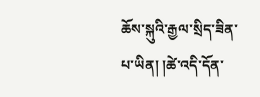ཆོས་སྐུའི་རྒྱལ་སྲིད་ཟིན་པ་ཡིན། །ཚེ་འདི་དོན་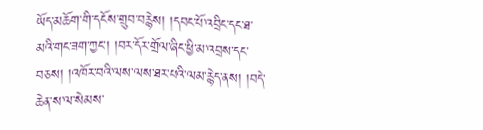ཡོད་མཆོག་གི་དངོས་གྲུབ་བརྙེས། །དབང་པོ་འབྲིང་དང་ཐ་མའི་གང་ཟག་ཀྱང་། །བར་དོར་གྲོལ་ཞིང་ཕྱི་མ་འབྲས་དང་བཅས། །འཁོར་བའི་ལས་ལས་ཐར་པའི་ལམ་རྙེད་ནས། །བདེ་ཆེན་ས་ལ་སེམས་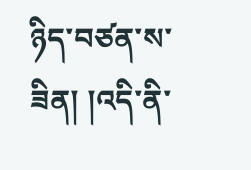ཉིད་བཙན་ས་ཟིན། །འདི་ནི་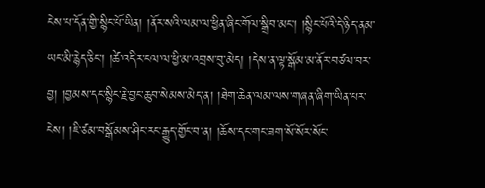ངེས་པ་དོན་གྱི་སྙིང་པོ་ཡིན། །ནོར་སའི་ལམ་ལ་ཕྱིན་ཞིང་གོལ་སྒྲིབ་མང་། །སྙིང་པོའི་དེ་ཉིད་ནམ་ཡང་མི་རྙེད་ཅིང་། །ཚེ་འདིར་ངལ་ལ་ཕྱི་མ་འབྲས་བུ་མེད། །དེས་ན་ལྟ་སྒོམ་མ་ནོར་བཙལ་བར་བྱ། །བྱམས་དང་སྙིང་རྗེ་བྱང་ཆུབ་སེམས་མེད་ན། །ཐེག་ཆེན་ལམ་ལས་གཞན་ཞིག་ཡིན་པར་ངེས། །ཇི་ཙམ་བསྒོམས་ཤིང་རང་རྒྱུད་གྱོང་བ་ན། །ཆོས་དང་གང་ཟག་སོ་སོར་སོང་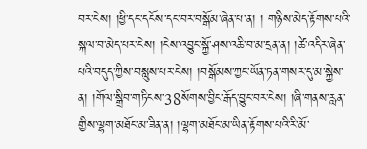བར་ངེས། །ཕྱི་དང་དངོས་དང་བར་བསྒོམ་ཞེན་པ་ན། ། གཉིས་མེད་རྟོགས་པའི་སྐལ་བ་མེད་པར་ངེས། །ངེས་འབྱུང་སྐྱོ་ཤས་འཆི་བ་མ་དྲན་ན། །ཚེ་འདིར་ཞེན་པའི་བདུད་ཀྱིས་བསླུས་པར་ངེས། །བསྒོམས་ཀྱང་ཡོན་ཏན་གསར་དུ་མ་སྐྱེས་ན། །གོལ་སྒྲིབ་གཏིངས་38སོགས་བྱིང་རྒོད་བྱུང་བར་ངེས། །ཞི་གནས་རླན་གྱིས་ལྷག་མཐོང་མ་ཟིན་ན། །ལྷག་མཐོང་མ་ཡིན་རྟོགས་པའི་རི་མོ་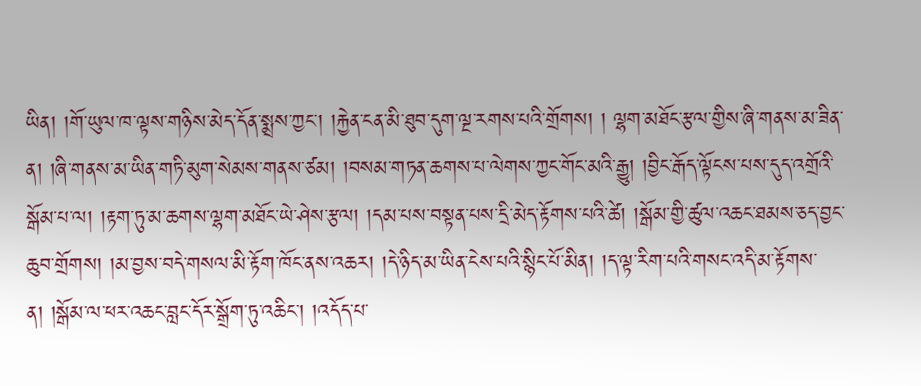ཡིན། །གོ་ཡུལ་ཁ་ལྟས་གཉིས་མེད་དོན་སྨྲས་ཀྱང་། །རྐྱེན་ངན་མི་ཐུབ་དུག་ལྔ་རགས་པའི་གྲོགས། ། ལྷག་མཐོང་རྩལ་གྱིས་ཞི་གནས་མ་ཟིན་ན། །ཞི་གནས་མ་ཡིན་གཏི་མུག་སེམས་གནས་ཙམ། །བསམ་གཏན་ཆགས་པ་ལེགས་ཀྱང་གོང་མའི་རྒྱུ། །བྱིང་རྒོད་ལྟོངས་པས་དུད་འགྲོའི་སྒོམ་པ་ལ། །རྟག་ཏུ་མ་ཆགས་ལྷག་མཐོང་ཡེ་ཤེས་རྩལ། །དམ་པས་བསྟན་པས་དྲི་མེད་རྟོགས་པའི་ཚེ། །སྒོམ་གྱི་ཚུལ་འཆང་ཐམས་ཅད་བྱང་ཆུབ་གྲོགས། །མ་བྱས་བདེ་གསལ་མི་རྟོག་ཁོང་ནས་འཆར། །དེ་ཉིད་མ་ཡིན་ངེས་པའི་སྙིང་པོ་མིན། །ད་ལྟ་རིག་པའི་གསང་འདི་མ་རྟོགས་ན། །སྒོམ་ལ་ཕར་འཆང་བླང་དོར་སྒྲོག་ཏུ་འཆིང་། །འདོད་པ་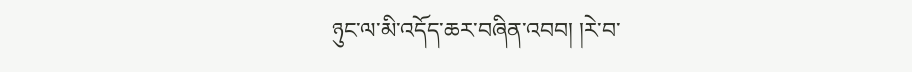ཉུང་ལ་མི་འདོད་ཆར་བཞིན་འབབ། །རེ་བ་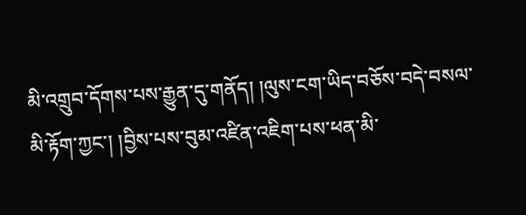མི་འགྲུབ་དོགས་པས་རྒྱུན་དུ་གནོད། །ལུས་ངག་ཡིད་བཅོས་བདེ་བསལ་མི་རྟོག་ཀྱང་། །བྱིས་པས་བུམ་འཛིན་འཇིག་པས་ཕན་མི་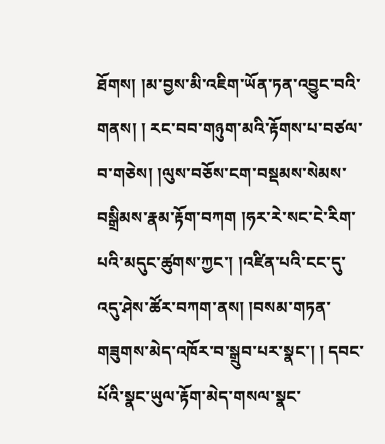ཐོགས། །མ་བྱས་མི་འཇིག་ཡོན་ཏན་འབྱུང་བའི་གནས། ། རང་བབ་གཉུག་མའི་རྟོགས་པ་བཙལ་བ་གཅེས། །ལུས་བཅོས་ངག་བསྡམས་སེམས་བསྒྲིམས་རྣམ་རྟོག་བཀག །ཧར་རེ་སང་ངེ་རིག་པའི་མདུང་ཚུགས་ཀྱང་། །འཛིན་པའི་ངང་དུ་འདུ་ཤེས་ཚོར་བཀག་ནས། །བསམ་གཏན་གཟུགས་མེད་འཁོར་བ་སྒྲུབ་པར་སྣང་། ། དབང་པོའི་སྣང་ཡུལ་རྟོག་མེད་གསལ་སྣང་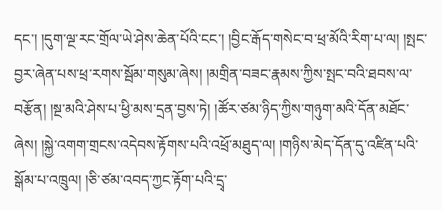དང་། །དུག་ལྔ་རང་གྲོལ་ཡེ་ཤེས་ཆེན་པོའི་ངང་། །བྱིང་རྒོད་གསེང་བ་ཕྲ་མོའི་རིག་པ་ལ། །སྤང་བྱར་ཞེན་པས་ཕྲ་རགས་སྦོམ་གསུམ་ཞེས། །མགྲིན་བཟང་རྣམས་ཀྱིས་སྤང་བའི་ཐབས་ལ་བརྩོན། །སྔ་མའི་ཤེས་པ་ཕྱི་མས་དྲན་བྱས་ཏེ། །ཚོར་ཙམ་ཉིད་ཀྱིས་གཉུག་མའི་དོན་མཐོང་ཞེས། །སྐྱེ་འགག་གྲངས་འདེབས་རྟོགས་པའི་འཕྲོ་མཐུད་ལ། །གཉིས་མེད་དོན་དུ་འཛིན་པའི་སྒོམ་པ་འཁྲུལ། །ཅི་ཙམ་འབད་ཀྱང་རྟོག་པའི་དྲྭ་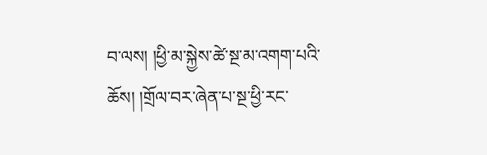བ་ལས། །ཕྱི་མ་སྐྱེས་ཚེ་སྔ་མ་འགག་པའི་ཆོས། །གྲོལ་བར་ཞེན་པ་སྔ་ཕྱི་རང་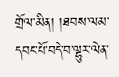གྲོལ་མིན། །ཐབས་ལམ་དབང་པོ་བདེ་བ་ལྷུར་ལེན་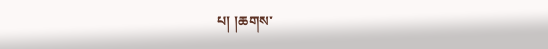པ། །ཆགས་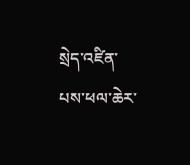སྲེད་འཛིན་པས་ཕལ་ཆེར་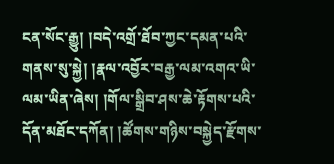ངན་སོང་རྒྱུ། །བདེ་འགྲོ་ཐོབ་ཀྱང་དམན་པའི་གནས་སུ་སྐྱེ། །རྣལ་འབྱོར་བརྒྱ་ལམ་འགའ་ཡི་ལམ་ཡིན་ཞེས། །གོལ་སྒྲིབ་ཤས་ཆེ་རྟོགས་པའི་དོན་མཐོང་དཀོན། །ཚོགས་གཉིས་བསྐྱེད་རྫོགས་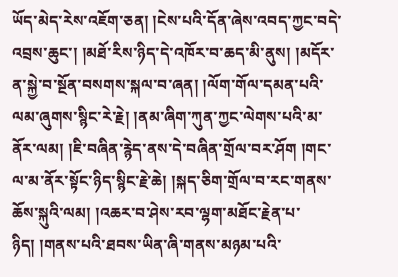ཡོད་མེད་རེས་འཇོག་ཅན། །ངེས་པའི་དོན་ཞེས་འབད་ཀྱང་བདེ་འབྲས་ཆུང་། །མཐོ་རིས་ཉིད་དེ་འཁོར་བ་ཆད་མི་ནུས། །མདོར་ན་སྐྱེ་བ་སྔོན་བསགས་སྐལ་བ་ཞན། །ལོག་གོལ་དམན་པའི་ལམ་ཞུགས་སྙིང་རེ་རྗེ། །ནམ་ཞིག་ཀུན་ཀྱང་ལེགས་པའི་མ་ནོར་ལམ། །ཇི་བཞིན་རྙེད་ནས་དེ་བཞིན་གྲོལ་བར་ཤོག །གང་ལ་མ་ནོར་སྟོང་ཉིད་སྙིང་རྗེ་ཆེ། །སྐད་ཅིག་གྲོལ་བ་རང་གནས་ཆོས་སྐུའི་ལམ། །འཆར་བ་ཤེས་རབ་ལྷག་མཐོང་རྗེན་པ་ཉིད། །གནས་པའི་ཐབས་ཡིན་ཞི་གནས་མཉམ་པའི་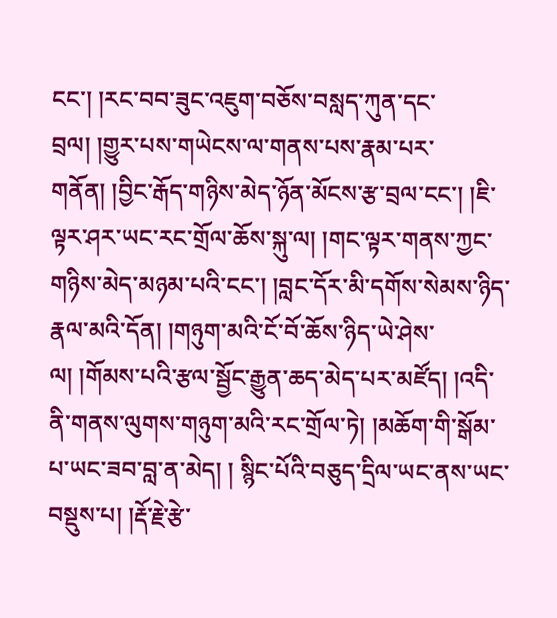ངང་། །རང་བབ་ཟུང་འཇུག་བཅོས་བསླད་ཀུན་དང་བྲལ། །གྱུར་པས་གཡེངས་ལ་གནས་པས་རྣམ་པར་གནོན། །བྱིང་རྒོད་གཉིས་མེད་ཉོན་མོངས་རྩ་བྲལ་ངང་། །ཇི་ལྟར་ཤར་ཡང་རང་གྲོལ་ཆོས་སྐུ་ལ། །གང་ལྟར་གནས་ཀྱང་གཉིས་མེད་མཉམ་པའི་ངང་། །བླང་དོར་མི་དགོས་སེམས་ཉིད་རྣལ་མའི་དོན། །གཉུག་མའི་ངོ་བོ་ཆོས་ཉིད་ཡེ་ཤེས་ལ། །གོམས་པའི་རྩལ་སྦྱོང་རྒྱུན་ཆད་མེད་པར་མཛོད། །འདི་ནི་གནས་ལུགས་གཉུག་མའི་རང་གྲོལ་ཏེ། །མཆོག་གི་སྒོམ་པ་ཡང་ཟབ་བླ་ན་མེད། ། སྙིང་པོའི་བཅུད་དྲིལ་ཡང་ནས་ཡང་བསྡུས་པ། །རྡོ་རྗེ་རྩེ་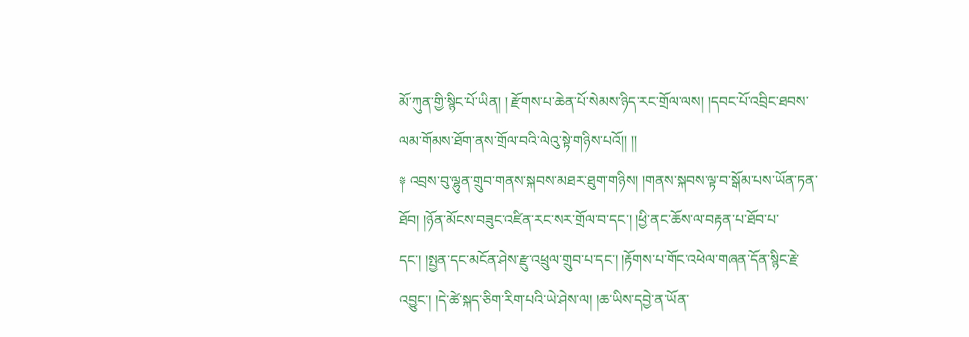མོ་ཀུན་གྱི་སྙིང་པོ་ཡིན། ། རྫོགས་པ་ཆེན་པོ་སེམས་ཉིད་རང་གྲོལ་ལས། །དབང་པོ་འབྲིང་ཐབས་ལམ་གོམས་ཐོག་ནས་གྲོལ་བའི་ལེའུ་སྟེ་གཉིས་པའོ།། །།
༈ འབྲས་བུ་ལྷུན་གྲུབ་གནས་སྐབས་མཐར་ཐུག་གཉིས། །གནས་སྐབས་ལྟ་བ་སྒོམ་པས་ཡོན་ཏན་ཐོབ། །ཉོན་མོངས་བཟུང་འཛིན་རང་སར་གྲོལ་བ་དང་། །ཕྱི་ནང་ཆོས་ལ་བརྟན་པ་ཐོབ་པ་དང་། །སྤྱན་དང་མངོན་ཤེས་རྫུ་འཕྲུལ་གྲུབ་པ་དང་། །རྟོགས་པ་གོང་འཕེལ་གཞན་དོན་སྙིང་རྗེ་འབྱུང་། །དེ་ཚེ་སྐད་ཅིག་རིག་པའི་ཡེ་ཤེས་ལ། །ཆ་ཡིས་དབྱེ་ན་ཡོན་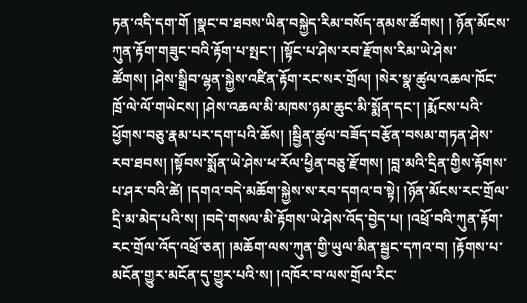ཏན་འདི་དག་གོ །སྣང་བ་ཐབས་ཡིན་བསྐྱེད་རིམ་བསོད་ནམས་ཚོགས། ། ཉོན་མོངས་ཀུན་རྟོག་གཟུང་བའི་རྟོག་པ་སྤང་། །སྟོང་པ་ཤེས་རབ་རྫོགས་རིམ་ཡེ་ཤེས་ཚོགས། །ཤེས་སྒྲིབ་ལྷན་སྐྱེས་འཛིན་རྟོག་རང་སར་གྲོལ། །སེར་སྣ་ཚུལ་འཆལ་ཁོང་ཁྲོ་ལེ་ལོ་གཡེངས། །ཤེས་འཆལ་མི་མཁས་ཉམ་ཆུང་མི་སྨོན་དང་། །རྨོངས་པའི་ཕྱོགས་བཅུ་རྣམ་པར་དག་པའི་ཆོས། །སྦྱིན་ཚུལ་བཟོད་བརྩོན་བསམ་གཏན་ཤེས་རབ་ཐབས། །སྟོབས་སྨོན་ཡེ་ཤེས་ཕ་རོལ་ཕྱིན་བཅུ་རྫོགས། །བླ་མའི་དྲིན་གྱིས་རྟོགས་པ་ཤར་བའི་ཚེ། །དགའ་བདེ་མཆོག་སྐྱེས་ས་རབ་དགའ་བ་སྟེ། །ཉོན་མོངས་རང་གྲོལ་དྲི་མ་མེད་པའི་ས། །བདེ་གསལ་མི་རྟོགས་ཡེ་ཤེས་འོད་བྱེད་པ། །འཕྲོ་བའི་ཀུན་རྟོག་རང་གྲོལ་འོད་འཕྲོ་ཅན། །མཆོག་ལས་ཀུན་གྱི་ཡུལ་མིན་སྦྱང་དཀའ་བ། །རྟོགས་པ་མངོན་གྱུར་མངོན་དུ་གྱུར་པའི་ས། །འཁོར་བ་ལས་གྲོལ་རིང་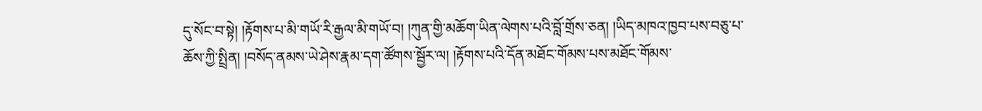དུ་སོང་བ་སྟེ། །རྟོགས་པ་མི་གཡོ་རི་རྒྱལ་མི་གཡོ་བ། །ཀུན་གྱི་མཆོག་ཡིན་ལེགས་པའི་བློ་གྲོས་ཅན། །ཡིད་མཁའ་ཁྱབ་པས་བཅུ་པ་ཆོས་ཀྱི་སྤྲིན། །བསོད་ནམས་ཡེ་ཤེས་རྣམ་དག་ཚོགས་སྦྱོར་ལ། །རྟོགས་པའི་དོན་མཐོང་གོམས་པས་མཐོང་གོམས་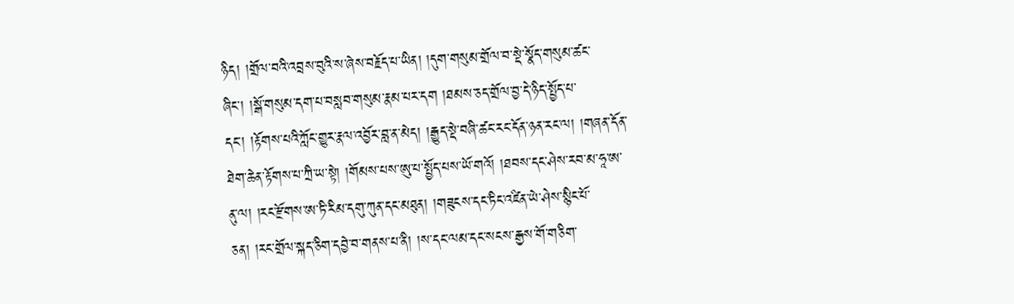ཉིད། །གྲོལ་བའི་འབྲས་བུའི་ས་ཞེས་བརྗོད་པ་ཡིན། །དུག་གསུམ་གྲོལ་བ་སྡེ་སྣོད་གསུམ་ཚང་ཞིང་། །སྒོ་གསུམ་དག་པ་བསླབ་གསུམ་རྣམ་པར་དག །ཐམས་ཅད་གྲོལ་བྱ་དེ་ཉིད་སྤྱོད་པ་དང་། །རྟོགས་པའི་ཀློང་གྱུར་རྣལ་འབྱོར་བླ་ན་མེད། །རྒྱུད་སྡེ་བཞི་ཚང་རང་དོན་ཉན་རང་ལ། །གཞན་དོན་ཐེག་ཆེན་རྟོགས་པ་ཀྲི་ཡ་སྟེ། །གོམས་པས་ཨུ་པ་སྤྱོད་པས་ཡོ་གའོ། །ཐབས་དང་ཤེས་རབ་མ་ཧཱ་ཨ་ནུ་ལ། །རང་རྫོགས་ཨ་ཏི་རིམ་དགུ་ཀུན་དང་མཐུན། །གཟུངས་དང་ཏིང་འཛིན་ཡེ་ཤེས་སྙིང་པོ་ཅན། །རང་གྲོལ་སྐད་ཅིག་དབྱེ་བ་གནས་པ་ནི། །ས་དང་ལམ་དང་སངས་རྒྱས་གོ་གཅིག་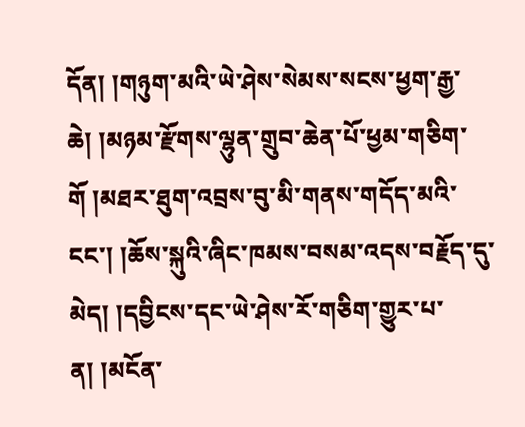དོན། །གཉུག་མའི་ཡེ་ཤེས་སེམས་སངས་ཕྱག་རྒྱ་ཆེ། །མཉམ་རྫོགས་ལྷུན་གྲུབ་ཆེན་པོ་ཕྱམ་གཅིག་གོ །མཐར་ཐུག་འབྲས་བུ་མི་གནས་གདོད་མའི་ངང་། །ཆོས་སྐུའི་ཞིང་ཁམས་བསམ་འདས་བརྗོད་དུ་མེད། །དབྱིངས་དང་ཡེ་ཤེས་རོ་གཅིག་གྱུར་པ་ན། །མངོན་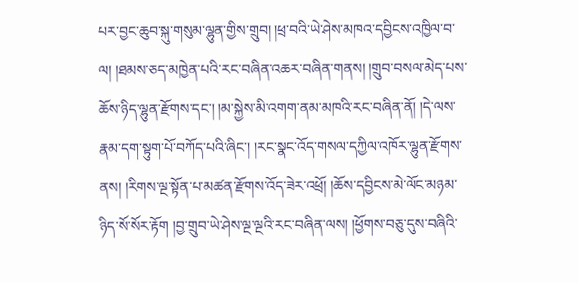པར་བྱང་ཆུབ་སྐུ་གསུམ་ལྷུན་གྱིས་གྲུབ། །ཕྲ་བའི་ཡེ་ཤེས་མཁའ་དབྱིངས་འཁྱིལ་བ་ལ། །ཐམས་ཅད་མཁྱེན་པའི་རང་བཞིན་འཆར་བཞིན་གནས། །གྲུབ་བསལ་མེད་པས་ཆོས་ཉིད་ལྷུན་རྫོགས་དང་། །མ་སྐྱེས་མི་འགག་ནམ་མཁའི་རང་བཞིན་ནོ། །དེ་ལས་རྣམ་དག་སྟུག་པོ་བཀོད་པའི་ཞིང་། །རང་སྣང་འོད་གསལ་དཀྱིལ་འཁོར་ལྷུན་རྫོགས་ནས། །རིགས་ལྔ་སྟོན་པ་མཚན་རྫོགས་འོད་ཟེར་འཕྲོ། །ཆོས་དབྱིངས་མེ་ལོང་མཉམ་ཉིད་སོ་སོར་རྟོག །བྱ་གྲུབ་ཡེ་ཤེས་ལྔ་ལྔའི་རང་བཞིན་ལས། །ཕྱོགས་བཅུ་དུས་བཞིའི་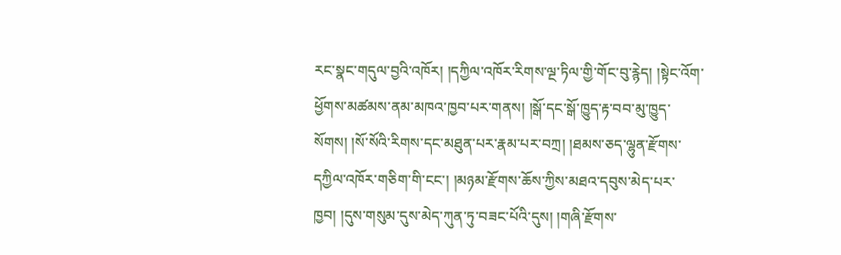རང་སྣང་གདུལ་བྱའི་འཁོར། །དཀྱིལ་འཁོར་རིགས་ལྔ་ཏིལ་གྱི་གོང་བུ་རྙེད། །སྟེང་འོག་ཕྱོགས་མཚམས་ནམ་མཁའ་ཁྱབ་པར་གནས། །སྒོ་དང་སྒོ་ཁྱུད་རྟ་བབ་མུ་ཁྱུད་སོགས། །སོ་སོའི་རིགས་དང་མཐུན་པར་རྣམ་པར་བཀྲ། །ཐམས་ཅད་ལྷུན་རྫོགས་དཀྱིལ་འཁོར་གཅིག་གི་ངང་། །མཉམ་རྫོགས་ཆོས་ཀྱིས་མཐའ་དབུས་མེད་པར་ཁྱབ། །དུས་གསུམ་དུས་མེད་ཀུན་ཏུ་བཟང་པོའི་དུས། །གཞི་རྫོགས་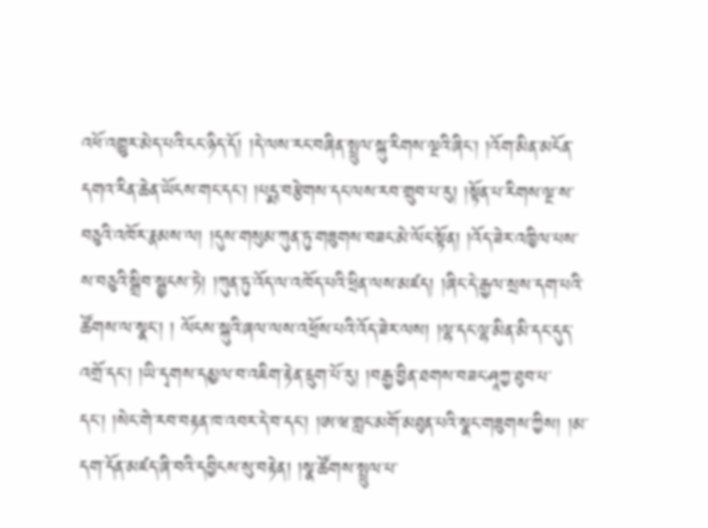འཕོ་འགྱུར་མེད་པའི་ངང་ཉིད་དོ། །དེ་ལས་རང་བཞིན་སྤྲུལ་སྐུ་རིགས་ལྔའི་ཞིང་། །འོག་མིན་མངོན་དགའ་རིན་ཆེན་ཡོངས་གང་དང་། །པདྨ་བརྩེགས་དང་ལས་རབ་གྲུབ་པ་རུ། །སྟོན་པ་རིགས་ལྔ་ས་བཅུའི་འཁོར་རྣམས་ལ། །དུས་གསུམ་ཀུན་ཏུ་གཟུགས་བཟང་མེ་ལོང་སྟོན། །འོད་ཟེར་འཁྱིལ་པས་ས་བཅུའི་སྒྲིབ་སྦྱངས་ཏེ། །ཀུན་ཏུ་འོད་ལ་འཁོད་པའི་ཕྲིན་ལས་མཛད། །ཞིང་དེ་རྒྱལ་སྲས་དག་པའི་ཚོགས་ལ་སྣང་། ། ལོངས་སྐུའི་ཞལ་ལས་འཕྲོས་པའི་འོད་ཟེར་ལས། །ལྷ་དང་ལྷ་མིན་མི་དང་དུད་འགྲོ་དང་། །ཡི་དྭགས་དམྱལ་བ་འཇིག་རྟེན་དྲུག་པོ་རུ། །བརྒྱ་བྱིན་ཐགས་བཟང་ཤཱཀྱ་ཐུབ་པ་དང་། །སེང་གེ་རབ་བརྟན་ཁ་འབར་དེ་བ་དང་། །ཨ་ཝ་གླང་མགོ་མཐུན་པའི་སྣང་གཟུགས་ཀྱིས། །མ་དག་དོན་མཛད་ཞི་བའི་དབྱིངས་སུ་བརྟེན། །སྣ་ཚོགས་སྤྲུལ་པ་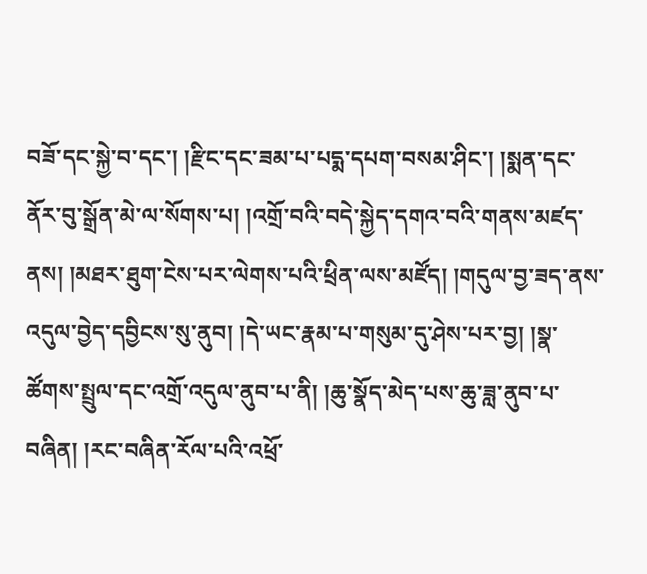བཟོ་དང་སྐྱེ་བ་དང་། །རྫིང་དང་ཟམ་པ་པདྨ་དཔག་བསམ་ཤིང་། །སྨན་དང་ནོར་བུ་སྒྲོན་མེ་ལ་སོགས་པ། །འགྲོ་བའི་བདེ་སྐྱེད་དགའ་བའི་གནས་མཛད་ནས། །མཐར་ཐུག་ངེས་པར་ལེགས་པའི་ཕྲིན་ལས་མཛོད། །གདུལ་བྱ་ཟད་ནས་འདུལ་བྱེད་དབྱིངས་སུ་ནུབ། །དེ་ཡང་རྣམ་པ་གསུམ་དུ་ཤེས་པར་བྱ། །སྣ་ཚོགས་སྤྲུལ་དང་འགྲོ་འདུལ་ནུབ་པ་ནི། །ཆུ་སྣོད་མེད་པས་ཆུ་ཟླ་ནུབ་པ་བཞིན། །རང་བཞིན་རོལ་པའི་འཕྲོ་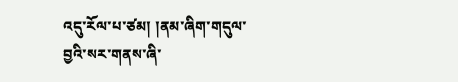འདུ་རོལ་པ་ཙམ། །ནམ་ཞིག་གདུལ་བྱའི་སར་གནས་ཞི་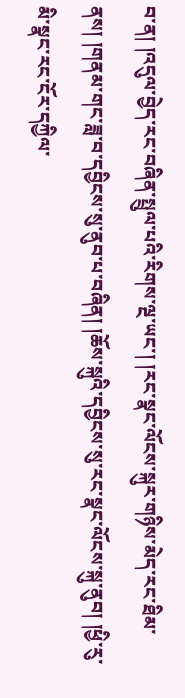བ་ན། །འདུལ་བྱེད་རང་བཞིན་སྤྲུལ་པའི་རིགས་ལྔ་ཡང་། །རང་སྣང་ལོངས་སྐུར་གཉིས་མེད་རང་ཐིམ་ནས། །གནམ་གང་ཟླ་བ་དབྱིངས་སུ་ནུབ་པ་བཞིན། །ཆོས་སྐུའི་དབྱིངས་སུ་རང་སྣང་ལོངས་སྐུ་ནུབ། །ཕྱི་རུ་མི་སྣང་རང་ངོར་དཀྱིལ་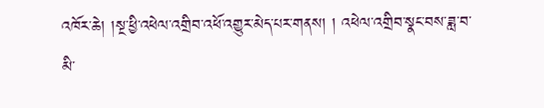འཁོར་ཆེ། །སྔ་ཕྱི་འཕེལ་འགྲིབ་འཕོ་འགྱུར་མེད་པར་གནས། ། འཕེལ་འགྲིབ་སྣང་བས་ཟླ་བ་མི་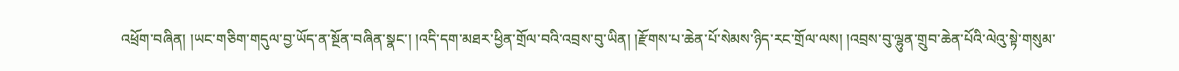འཕྲོག་བཞིན། །ཡང་གཅིག་གདུལ་བྱ་ཡོད་ན་སྔོན་བཞིན་སྣང་། །འདི་དག་མཐར་ཕྱིན་གྲོལ་བའི་འབྲས་བུ་ཡིན། །རྫོགས་པ་ཆེན་པོ་སེམས་ཉིད་རང་གྲོལ་ལས། །འབྲས་བུ་ལྷུན་གྲུབ་ཆེན་པོའི་ལེའུ་སྟེ་གསུམ་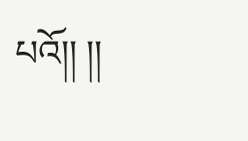པའོ།། །།